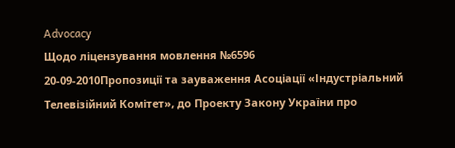Advocacy
Щодо ліцензування мовлення №6596
20-09-2010Пропозиції та зауваження Асоціації «Індустріальний Телевізійний Комітет», до Проекту Закону України про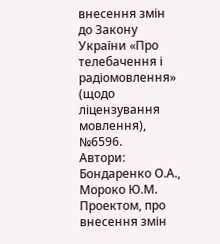внесення змін до Закону України «Про телебачення і радіомовлення» (щодо ліцензування мовлення), №6596.
Автори: Бондаренко О.А., Мороко Ю.М.
Проектом, про внесення змін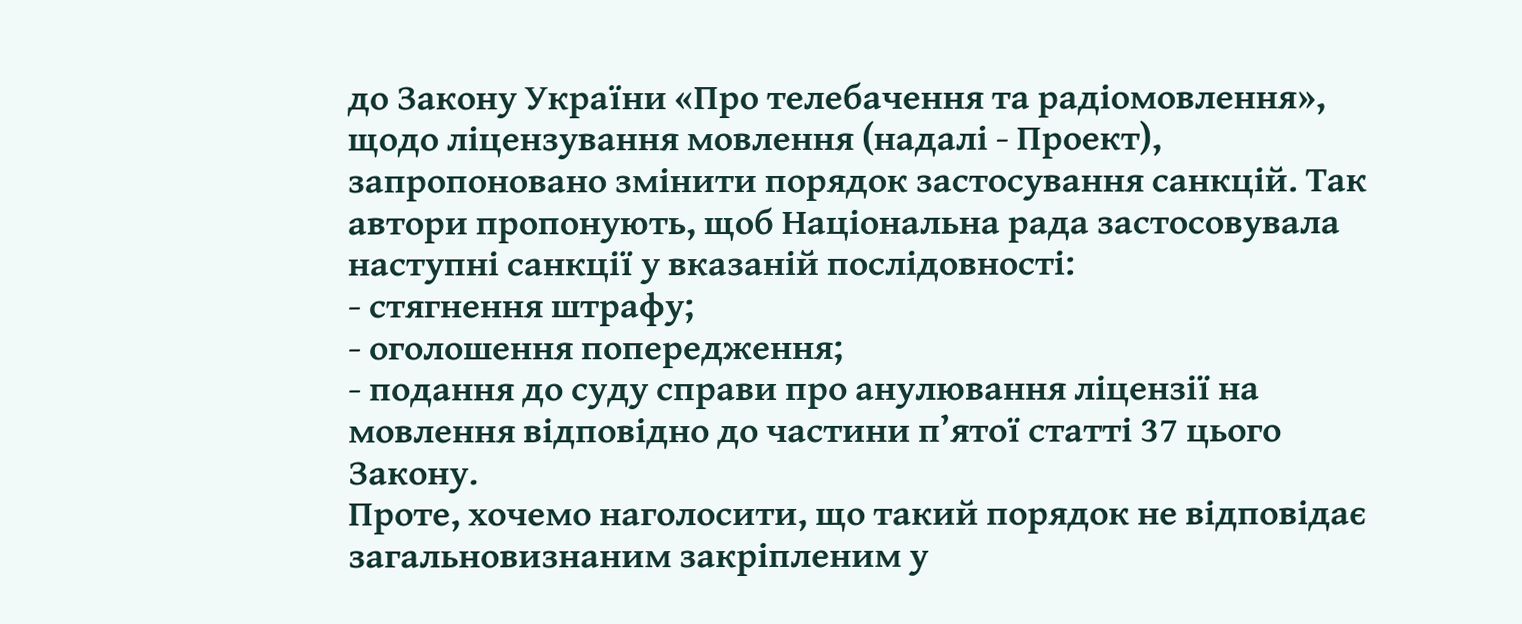до Закону України «Про телебачення та радіомовлення», щодо ліцензування мовлення (надалі - Проект), запропоновано змінити порядок застосування санкцій. Так автори пропонують, щоб Національна рада застосовувала наступні санкції у вказаній послідовності:
- стягнення штрафу;
- оголошення попередження;
- подання до суду справи про анулювання ліцензії на мовлення відповідно до частини п’ятої статті 37 цього Закону.
Проте, хочемо наголосити, що такий порядок не відповідає загальновизнаним закріпленим у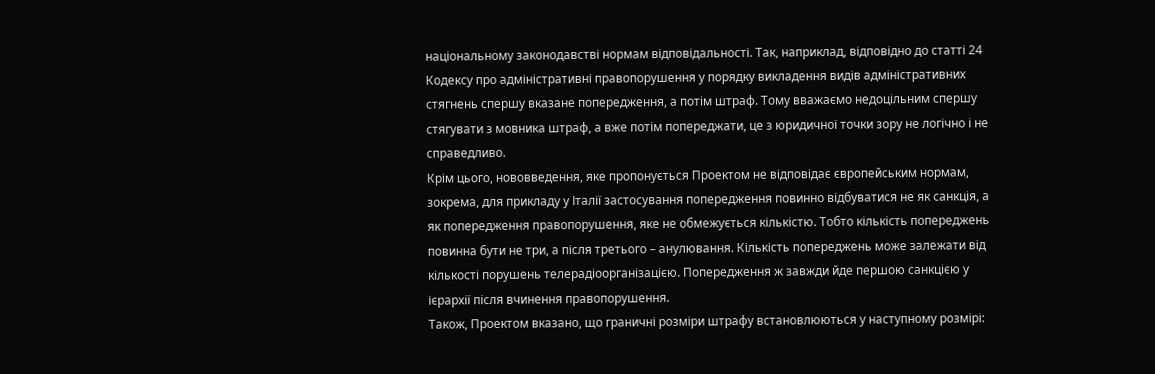національному законодавстві нормам відповідальності. Так, наприклад, відповідно до статті 24 Кодексу про адміністративні правопорушення у порядку викладення видів адміністративних стягнень спершу вказане попередження, а потім штраф. Тому вважаємо недоцільним спершу стягувати з мовника штраф, а вже потім попереджати, це з юридичної точки зору не логічно і не справедливо.
Крім цього, нововведення, яке пропонується Проектом не відповідає європейським нормам, зокрема, для прикладу у Італії застосування попередження повинно відбуватися не як санкція, а як попередження правопорушення, яке не обмежується кількістю. Тобто кількість попереджень повинна бути не три, а після третього – анулювання. Кількість попереджень може залежати від кількості порушень телерадіоорганізацією. Попередження ж завжди йде першою санкцією у ієрархії після вчинення правопорушення.
Також, Проектом вказано, що граничні розміри штрафу встановлюються у наступному розмірі: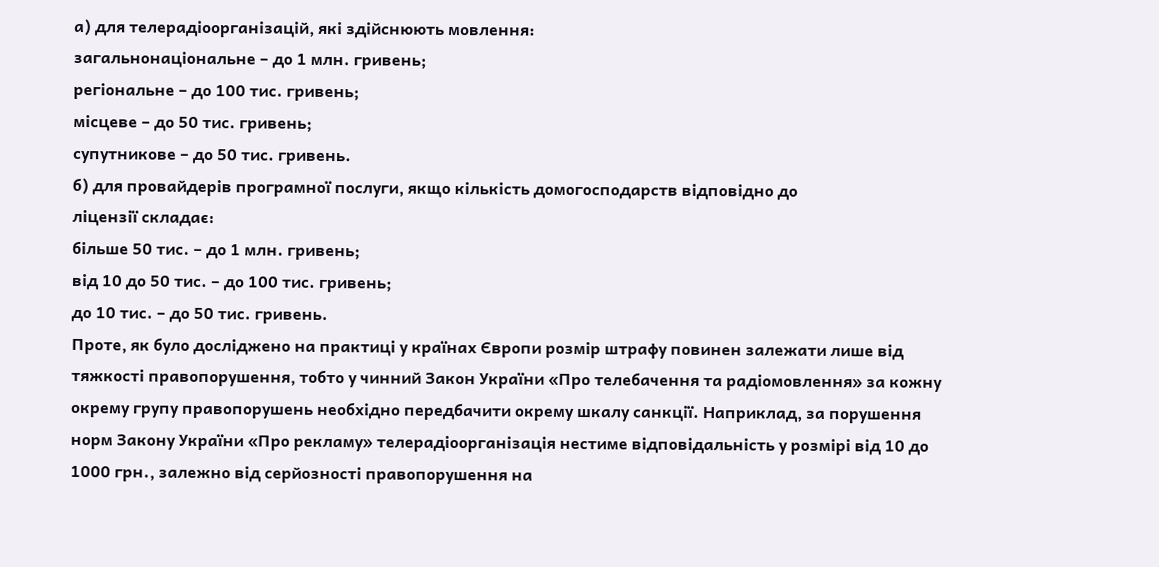а) для телерадіоорганізацій, які здійснюють мовлення:
загальнонаціональне – до 1 млн. гривень;
регіональне – до 100 тис. гривень;
місцеве – до 50 тис. гривень;
супутникове – до 50 тис. гривень.
б) для провайдерів програмної послуги, якщо кількість домогосподарств відповідно до
ліцензії складає:
більше 50 тис. – до 1 млн. гривень;
від 10 до 50 тис. – до 100 тис. гривень;
до 10 тис. – до 50 тис. гривень.
Проте, як було досліджено на практиці у країнах Європи розмір штрафу повинен залежати лише від тяжкості правопорушення, тобто у чинний Закон України «Про телебачення та радіомовлення» за кожну окрему групу правопорушень необхідно передбачити окрему шкалу санкції. Наприклад, за порушення норм Закону України «Про рекламу» телерадіоорганізація нестиме відповідальність у розмірі від 10 до 1000 грн., залежно від серйозності правопорушення на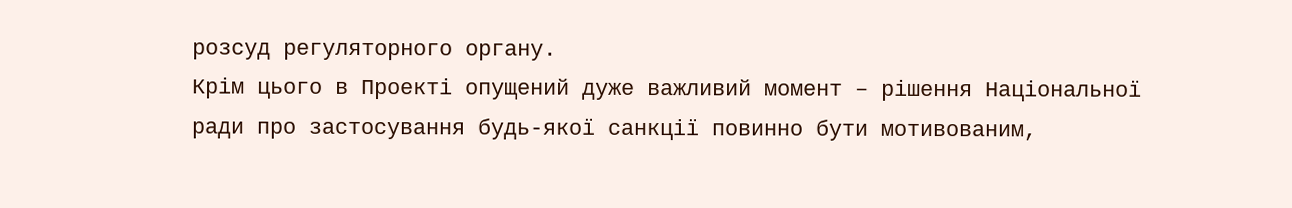розсуд регуляторного органу.
Крім цього в Проекті опущений дуже важливий момент – рішення Національної ради про застосування будь-якої санкції повинно бути мотивованим,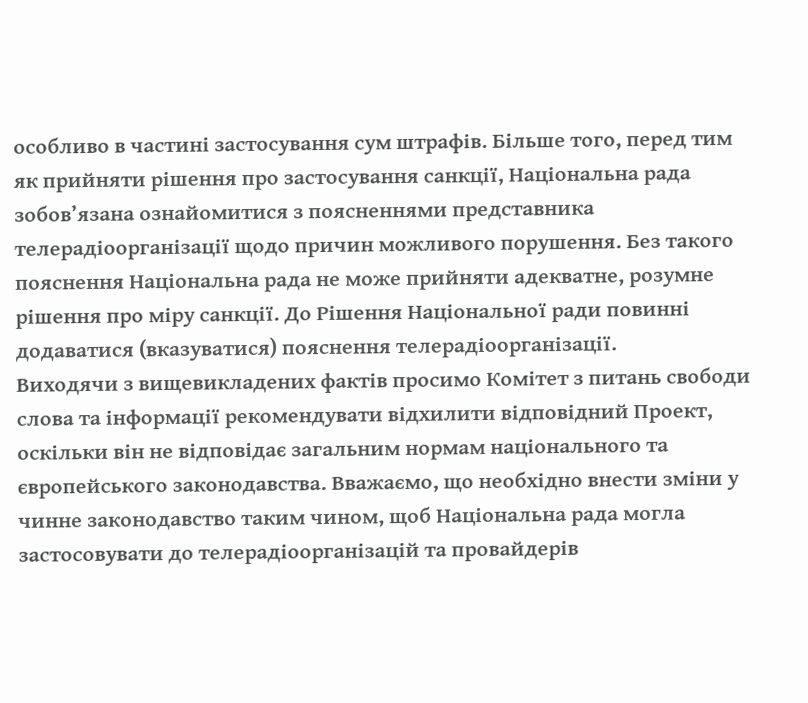особливо в частині застосування сум штрафів. Більше того, перед тим як прийняти рішення про застосування санкції, Національна рада зобов’язана ознайомитися з поясненнями представника телерадіоорганізації щодо причин можливого порушення. Без такого пояснення Національна рада не може прийняти адекватне, розумне рішення про міру санкції. До Рішення Національної ради повинні додаватися (вказуватися) пояснення телерадіоорганізації.
Виходячи з вищевикладених фактів просимо Комітет з питань свободи слова та інформації рекомендувати відхилити відповідний Проект, оскільки він не відповідає загальним нормам національного та європейського законодавства. Вважаємо, що необхідно внести зміни у чинне законодавство таким чином, щоб Національна рада могла застосовувати до телерадіоорганізацій та провайдерів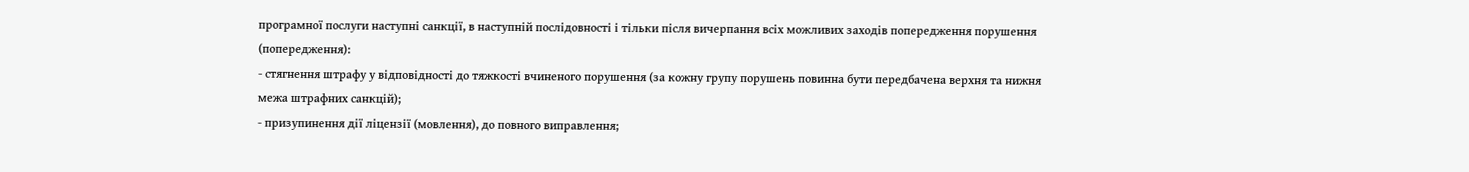програмної послуги наступні санкції, в наступній послідовності і тільки після вичерпання всіх можливих заходів попередження порушення (попередження):
- стягнення штрафу у відповідності до тяжкості вчиненого порушення (за кожну групу порушень повинна бути передбачена верхня та нижня межа штрафних санкцій);
- призупинення дії ліцензії (мовлення), до повного виправлення;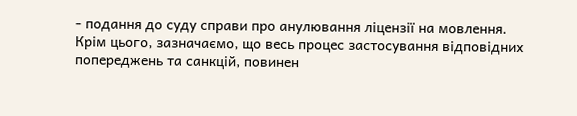- подання до суду справи про анулювання ліцензії на мовлення.
Крім цього, зазначаємо, що весь процес застосування відповідних попереджень та санкцій, повинен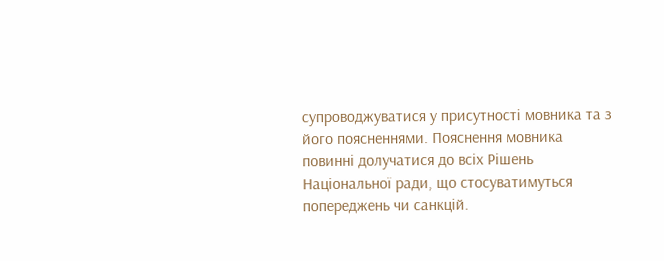супроводжуватися у присутності мовника та з його поясненнями. Пояснення мовника повинні долучатися до всіх Рішень Національної ради, що стосуватимуться попереджень чи санкцій.